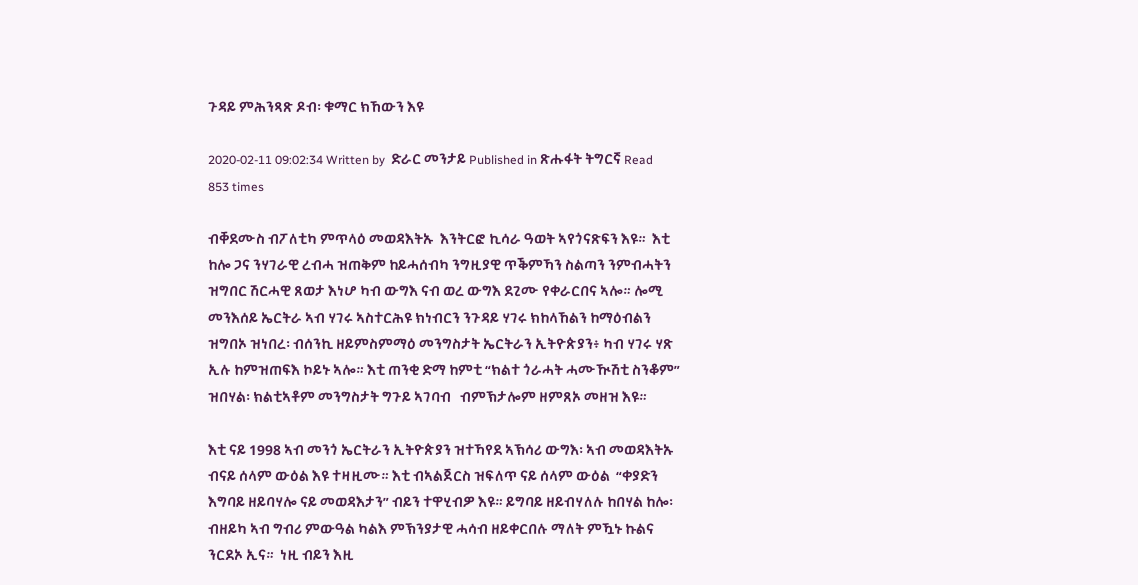ጉዳይ ምሕንጻጽ ዶብ፡ ቁማር ክኸውን እዩ

2020-02-11 09:02:34 Written by  ድራር መንታይ Published in ጽሑፋት ትግርኛ Read 853 times

ብቐደሙስ ብፖለቲካ ምጥላዕ መወዳእትኡ  እንትርፎ ኪሳራ ዓወት ኣየጎናጽፍን እዩ።  እቲ ከሎ ጋና ንሃገራዊ ረብሓ ዝጠቅም ከይሓሰብካ ንግዚያዊ ጥቕምኻን ስልጣን ንምብሓትን ዝግበር ሽርሓዊ ጸወታ እነሆ ካብ ውግእ ናብ ወረ ውግእ ደጊሙ የቀራርበና ኣሎ። ሎሚ መንእሰይ ኤርትራ ኣብ ሃገሩ ኣስተርሕዩ ክነብርን ንጉዳይ ሃገሩ ክከላኸልን ከማዕብልን ዝግበኦ ዝነበረ፡ ብሰንኪ ዘይምስምማዕ መንግስታት ኤርትራን ኢትዮጵያን፥ ካብ ሃገሩ ሃጽ ኢሉ ከምዝጠፍእ ኮይኑ ኣሎ። እቲ ጠንቂ ድማ ከምቲ “ክልተ ጎራሓት ሓሙዂሽቲ ስንቆም” ዝበሃል፡ ክልቲኣቶም መንግስታት ግጉይ ኣገባብ   ብምኽታሎም ዘምጸኦ መዘዝ እዩ።

እቲ ናይ 1998 ኣብ መንጎ ኤርትራን ኢትዮጵያን ዝተኻየደ ኣኽሳሪ ውግእ፡ ኣብ መወዳእትኡ ብናይ ሰላም ውዕል እዩ ተዛዚሙ። እቲ ብኣልጀርስ ዝፍለጥ ናይ ሰላም ውዕል  “ቀያድን እግባይ ዘይባሃሎ ናይ መወዳእታን” ብይን ተዋሂብዎ እዩ። ይግባይ ዘይብሃለሉ ከበሃል ከሎ፡ ብዘይካ ኣብ ግብሪ ምውዓል ካልእ ምኽንያታዊ ሓሳብ ዘይቀርበሉ ማለት ምዃኑ ኩልና ንርደኦ ኢና።  ነዚ ብይን እዚ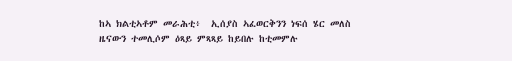ከኣ ክልቲኣቶም መራሕቲ፥  ኢሰያስ ኣፈወርቅንን ነፍሰ ሄር መለስ ዜናውን ተመሊሶም ዕጻይ ምጻጻይ ከይበሉ ከቲመምሉ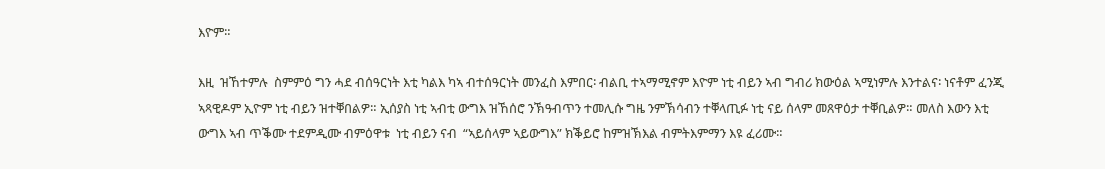እዮም።

እዚ  ዝኸተምሉ  ስምምዕ ግን ሓደ ብሰዓርነት እቲ ካልእ ካኣ ብተሰዓርነት መንፈስ እምበር፡ ብልቢ ተኣማሚኖም እዮም ነቲ ብይን ኣብ ግብሪ ክውዕል ኣሚነምሉ እንተልና፡ ነናቶም ፈንጂ ኣጻዊዶም ኢዮም ነቲ ብይን ዝተቐበልዎ። ኢሰያስ ነቲ ኣብቲ ውግእ ዝኸሰሮ ንኽዓብጥን ተመሊሱ ግዜ ንምኽሳብን ተቐላጢፉ ነቲ ናይ ሰላም መጸዋዕታ ተቐቢልዎ። መለስ እውን እቲ ውግእ ኣብ ጥቕሙ ተደምዲሙ ብምዕዋቱ  ነቲ ብይን ናብ  “ኣይሰላም ኣይውግእ” ክቕይሮ ከምዝኽእል ብምትእምማን እዩ ፈሪሙ።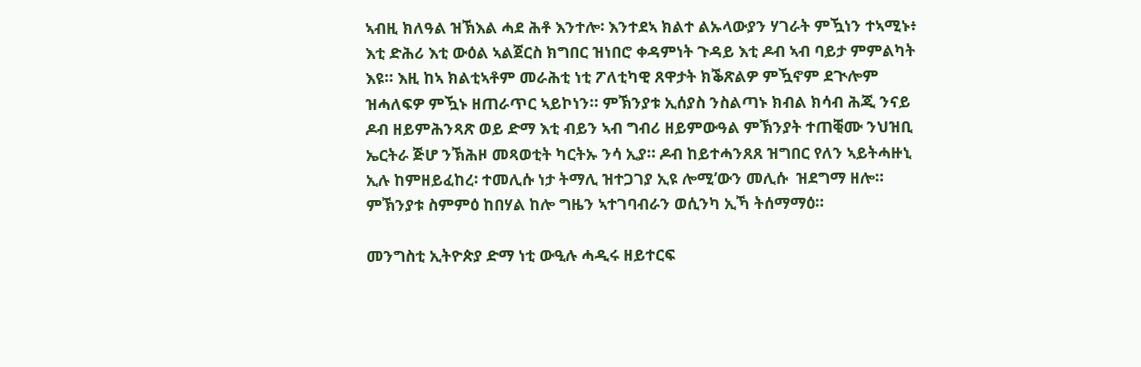ኣብዚ ክለዓል ዝኽእል ሓደ ሕቶ እንተሎ፡ እንተደኣ ክልተ ልኡላውያን ሃገራት ምዃነን ተኣሚኑ፥ እቲ ድሕሪ እቲ ውዕል ኣልጀርስ ክግበር ዝነበሮ ቀዳምነት ጉዳይ እቲ ዶብ ኣብ ባይታ ምምልካት እዩ። እዚ ከኣ ክልቲኣቶም መራሕቲ ነቲ ፖለቲካዊ ጸዋታት ክቕጽልዎ ምዃኖም ደጒሎም ዝሓለፍዎ ምዃኑ ዘጠራጥር ኣይኮነን። ምኽንያቱ ኢሰያስ ንስልጣኑ ክብል ክሳብ ሕጂ ንናይ ዶብ ዘይምሕንጻጽ ወይ ድማ እቲ ብይን ኣብ ግብሪ ዘይምውዓል ምኽንያት ተጠቒሙ ንህዝቢ ኤርትራ ጅሆ ንኽሕዞ መጻወቲት ካርትኡ ንሳ ኢያ። ዶብ ከይተሓንጸጸ ዝግበር የለን ኣይትሓዙኒ ኢሉ ከምዘይፈከረ፡ ተመሊሱ ነታ ትማሊ ዝተጋገያ ኢዩ ሎሚ’ውን መሊሱ  ዝደግማ ዘሎ።  ምኽንያቱ ስምምዕ ከበሃል ከሎ ግዜን ኣተገባብራን ወሲንካ ኢኻ ትሰማማዕ።

መንግስቲ ኢትዮጵያ ድማ ነቲ ውዒሉ ሓዲሩ ዘይተርፍ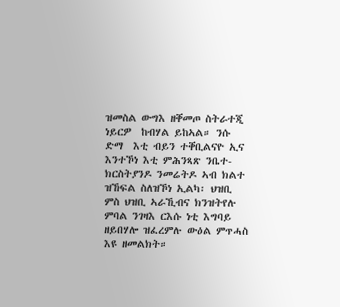ዝመስል ውግእ ዘቐመጦ ስትራተጂ ነይርዎ  ከብሃል ይከኣል። ንሱ ድማ  እቲ ብይን ተቐቢልናዮ ኢና እንተኾነ እቲ ምሕንጻጽ ንቤተ-ክርስትያንዶ ንመሬትዶ ኣብ ክልተ ዝኸፍል ስለዝኾነ ኢልካ፡ ህዝቢ ምስ ህዝቢ ኣራኺብና ክንዝትየሉ ምባል ንገዛእ ርእሱ ነቲ እግባይ ዘይበሃሎ ዝፈረምሉ ውዕል ምጥሓስ እዩ ዘመልክት።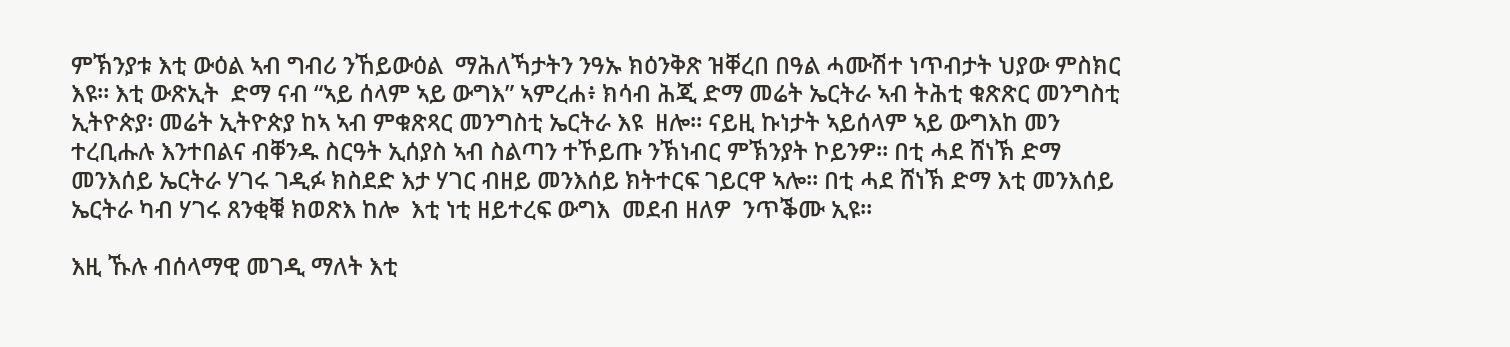ምኽንያቱ እቲ ውዕል ኣብ ግብሪ ንኸይውዕል  ማሕለኻታትን ንዓኡ ክዕንቅጽ ዝቐረበ በዓል ሓሙሽተ ነጥብታት ህያው ምስክር እዩ። እቲ ውጽኢት  ድማ ናብ “ኣይ ሰላም ኣይ ውግእ” ኣምረሐ፥ ክሳብ ሕጂ ድማ መሬት ኤርትራ ኣብ ትሕቲ ቁጽጽር መንግስቲ ኢትዮጵያ፡ መሬት ኢትዮጵያ ከኣ ኣብ ምቁጽጻር መንግስቲ ኤርትራ እዩ  ዘሎ። ናይዚ ኩነታት ኣይሰላም ኣይ ውግእከ መን ተረቢሑሉ እንተበልና ብቐንዱ ስርዓት ኢሰያስ ኣብ ስልጣን ተኾይጡ ንኽነብር ምኽንያት ኮይንዎ። በቲ ሓደ ሸነኽ ድማ መንእሰይ ኤርትራ ሃገሩ ገዲፉ ክስደድ እታ ሃገር ብዘይ መንእሰይ ክትተርፍ ገይርዋ ኣሎ። በቲ ሓደ ሸነኽ ድማ እቲ መንእሰይ ኤርትራ ካብ ሃገሩ ጸንቂቑ ክወጽእ ከሎ  እቲ ነቲ ዘይተረፍ ውግእ  መደብ ዘለዎ  ንጥቕሙ ኢዩ።

እዚ ኹሉ ብሰላማዊ መገዲ ማለት እቲ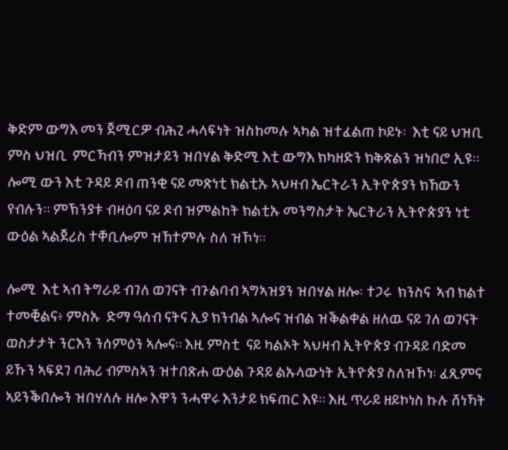ቅድም ውግእ መን ጀሚርዎ ብሕጊ ሓላፍነት ዝስከመሉ ኣካል ዝተፈልጠ ኮይኑ፡  እቲ ናይ ህዝቢ ምስ ህዝቢ  ምርኻብን ምዝታይን ዝበሃል ቅድሚ እቲ ውግእ ክካዘድን ክቅጽልን ዝነበሮ ኢዩ። ሎሚ ውን እቲ ጉዳይ ዶብ ጠንቂ ናይ መጽነቲ ክልቲኡ ኣህዛብ ኤርትራን ኢትዮጵያን ክኸውን የብሉን። ምኽንያቱ ብዛዕባ ናይ ዶብ ዝምልከት ክልቲኡ መንግስታት ኤርትራን ኢትዮጵያን ነቲ ውዕል ኣልጀሪስ ተቐቢሎም ዝኸተምሉ ስለ ዝኾነ።

ሎሚ  እቲ ኣብ ትግራይ ብገለ ወገናት ብጉልባብ ኣግኣዝያን ዝበሃል ዘሎ፡ ተጋሩ  ክንስና  ኣብ ክልተ ተመቒልና፥ ምስኡ  ድማ ዓሰብ ናትና ኢያ ክንብል ኣሎና ዝብል ዝቕልቀል ዘለዉ ናይ ገለ ወገናት ወስታታት ንርእን ንሰምዕን ኣሎና። እዚ ምስቲ  ናይ ካልኦት ኣህዛብ ኢትዮጵያ ብጉዳይ ባድመ ይኹን ኣፍደገ ባሕሪ ብምስኣን ዝተበጽሐ ውዕል ጉዳይ ልኡላውነት ኢትዮጵያ ስለዝኾነ፡ ፈጺምና ኣይንቕበሎን ዝበሃለሉ ዘሎ እዋን ንሓዋሩ እንታይ ክፍጠር እዩ። እዚ ጥራይ ዘይኮነስ ኩሉ ሸነኻት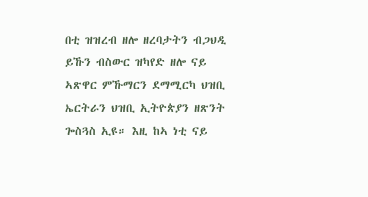በቲ ዝዝረብ ዘሎ ዘረባታትን ብጋህዲ ይኹን ብስውር ዝካየድ ዘሎ ናይ ኣጽዋር ምኹማርን ደማሚርካ ህዝቢ ኤርትራን ህዝቢ ኢትዮጵያን ዘጽንት ጐስጓስ ኢዩ። እዚ ከኣ ነቲ ናይ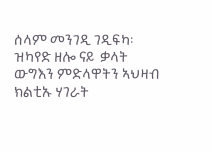ሰላም መንገዲ ገዲፍካ፡ ዝካየድ ዘሎ ናይ  ቃላት ውግእን ምድላዋትን ኣህዛብ ክልቲኡ ሃገራት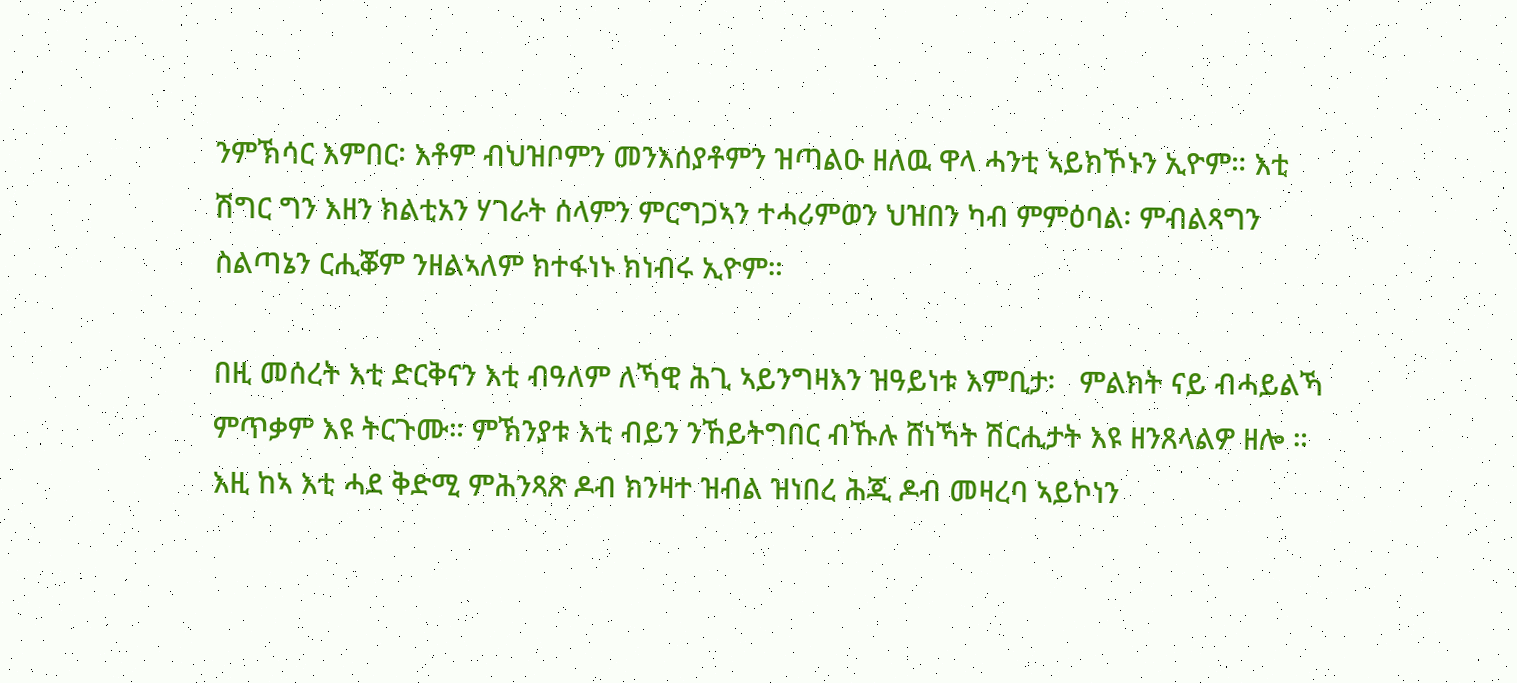ንምኽሳር እምበር፡ እቶም ብህዝቦምን መንእሰያቶምን ዝጣልዑ ዘለዉ ዋላ ሓንቲ ኣይክኾኑን ኢዮም። እቲ ሽግር ግን እዘን ክልቲአን ሃገራት ሰላምን ምርግጋኣን ተሓሪምወን ህዝበን ካብ ምምዕባል፡ ምብልጻግን ስልጣኔን ርሒቖም ንዘልኣለም ክተፋነኑ ክነብሩ ኢዮም።

በዚ መሰረት እቲ ድርቅናን እቲ ብዓለም ለኻዊ ሕጊ ኣይንግዛእን ዝዓይነቱ እምቢታ፡   ምልክት ናይ ብሓይልኻ ምጥቃም እዩ ትርጉሙ። ምኽንያቱ እቲ ብይን ንኸይትግበር ብኹሉ ሸነኻት ሽርሒታት እዩ ዘንጸላልዎ ዘሎ ። እዚ ከኣ እቲ ሓደ ቅድሚ ምሕንጻጽ ዶብ ክንዛተ ዝብል ዝነበረ ሕጂ ዶብ መዛረባ ኣይኮነን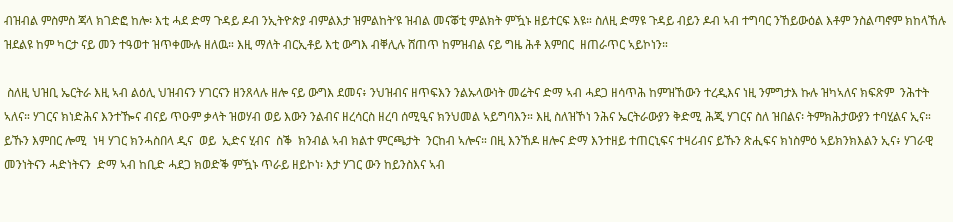ብዝብል ምስምስ ጃላ ክገድፎ ከሎ፡ እቲ ሓደ ድማ ጉዳይ ዶብ ንኢትዮጵያ ብምልእታ ዝምልከት’ዩ ዝብል መናቖቲ ምልክት ምዃኑ ዘይተርፍ እዩ። ስለዚ ድማዩ ጉዳይ ብይን ዶብ ኣብ ተግባር ንኸይውዕል እቶም ንስልጣኖም ክከላኸሉ ዝደልዩ ከም ካርታ ናይ መን ተዓወተ ዝጥቀሙሉ ዘለዉ። እዚ ማለት ብርኢቶይ እቲ ውግእ ብቐሊሉ ሸጠጥ ከምዝብል ናይ ግዜ ሕቶ እምበር  ዘጠራጥር ኣይኮነን።

 ስለዚ ህዝቢ ኤርትራ እዚ ኣብ ልዕሊ ህዝብናን ሃገርናን ዘንጸላሉ ዘሎ ናይ ውግእ ደመና፥ ንህዝብና ዘጥፍእን ንልኡላውነት መሬትና ድማ ኣብ ሓደጋ ዘሳጥሕ ከምዝኸውን ተረዲእና ነዚ ንምግታእ ኩሉ ዝካኣለና ክፍጽም  ንሕተት ኣለና። ሃገርና ክነድሕና እንተዀና ብናይ ጥዑም ቃላት ዝወሃብ ወይ እውን ንልብና ዘረሳርስ ዘረባ ሰሚዒና ክንህመል ኣይግባእን። እዚ ስለዝኾነ ንሕና ኤርትራውያን ቅድሚ ሕጂ ሃገርና ስለ ዝበልና፡ ትምክሕታውያን ተባሂልና ኢና። ይኹን እምበር ሎሚ  ነዛ ሃገር ክንሓስበላ ዲና  ወይ  ኢድና ሂብና  ስቕ  ክንብል ኣብ ክልተ ምርጫታት  ንርከብ ኣሎና። በዚ እንኸዶ ዘሎና ድማ እንተዘይ ተጠርኒፍና ተዛሪብና ይኹን ጽሒፍና ክነስምዕ ኣይክንክእልን ኢና፥ ሃገራዊ መንነትናን ሓድነትናን  ድማ ኣብ ከቢድ ሓደጋ ክወድቕ ምዃኑ ጥራይ ዘይኮነ፡ እታ ሃገር ውን ከይንስእና ኣብ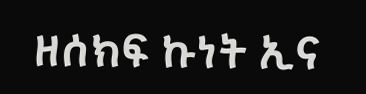ዘሰክፍ ኩነት ኢና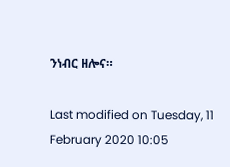ንነብር ዘሎና።

Last modified on Tuesday, 11 February 2020 10:05